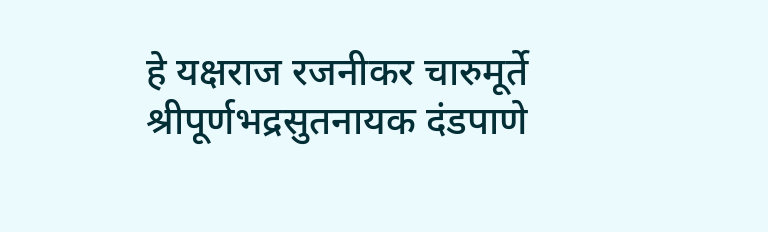हे यक्षराज रजनीकर चारुमूर्ते श्रीपूर्णभद्रसुतनायक दंडपाणे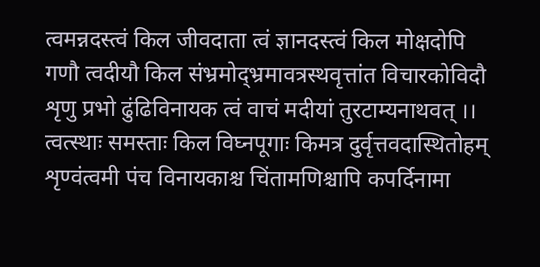त्वमन्नदस्त्वं किल जीवदाता त्वं ज्ञानदस्त्वं किल मोक्षदोपि
गणौ त्वदीयौ किल संभ्रमोद्भ्रमावत्रस्थवृत्तांत विचारकोविदौ
शृणु प्रभो ढुंढिविनायक त्वं वाचं मदीयां तुरटाम्यनाथवत् ।। त्वत्स्थाः समस्ताः किल विघ्नपूगाः किमत्र दुर्वृत्तवदास्थितोहम्
शृण्वंत्वमी पंच विनायकाश्च चिंतामणिश्चापि कपर्दिनामा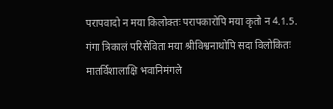परापवादो न मया किलोक्तः परापकारोपि मया कृतो न 4.1.5.
गंगा त्रिकालं परिसेविता मया श्रीविश्वनाथोपि सदा विलोकितः
मातर्विशालाक्षि भवानिमंगले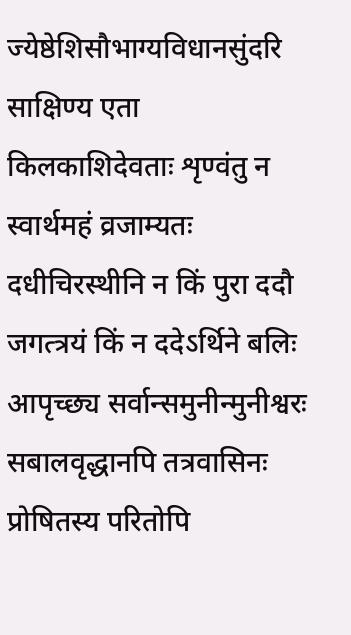ज्येष्ठेशिसौभाग्यविधानसुंदरि
साक्षिण्य एता किलकाशिदेवताः शृण्वंतु न स्वार्थमहं व्रजाम्यतः
दधीचिरस्थीनि न किं पुरा ददौ जगत्त्रयं किं न ददेऽर्थिने बलिः
आपृच्छ्य सर्वान्समुनीन्मुनीश्वरः सबालवृद्धानपि तत्रवासिनः
प्रोषितस्य परितोपि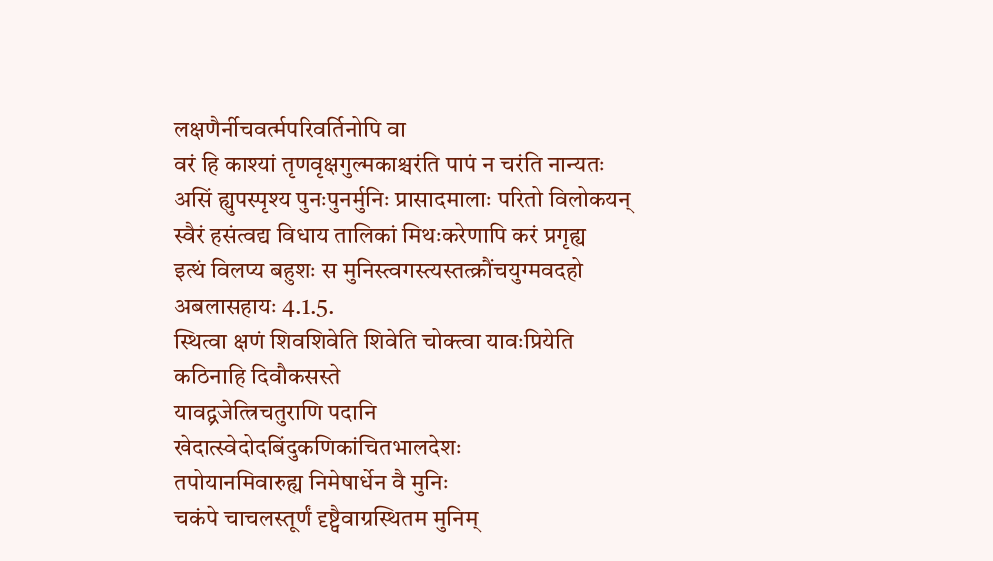लक्षणैर्नीचवर्त्मपरिवर्तिनोपि वा
वरं हि काश्यां तृणवृक्षगुल्मकाश्चरंति पापं न चरंति नान्यतः
असिं ह्युपस्पृश्य पुनःपुनर्मुनिः प्रासादमालाः परितो विलोकयन्
स्वैरं हसंत्वद्य विधाय तालिकां मिथःकरेणापि करं प्रगृह्य
इत्थं विलप्य बहुशः स मुनिस्त्वगस्त्यस्तत्क्रौंचयुग्मवदहो अबलासहायः 4.1.5.
स्थित्वा क्षणं शिवशिवेति शिवेति चोक्त्वा यावःप्रियेति कठिनाहि दिवौकसस्ते
यावद्व्रजेत्त्रिचतुराणि पदानि खेदात्स्वेदोदबिंदुकणिकांचितभालदेशः
तपोयानमिवारुह्य निमेषार्धेन वै मुनिः
चकंपे चाचलस्तूर्णं दृष्ट्वैवाग्रस्थितम मुनिम्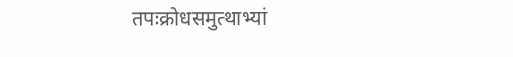तपःक्रोधसमुत्थाभ्यां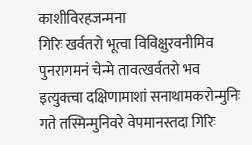काशीविरहजन्मना
गिरिः खर्वतरो भूत्वा विविक्षुरवनीमिव
पुनरागमनं चेन्मे तावत्खर्वतरो भव
इत्युक्त्वा दक्षिणामाशां सनाथामकरोन्मुनिः
गते तस्मिन्मुनिवरे वेपमानस्तदा गिरिः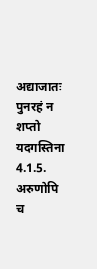अद्याजातः पुनरहं न शप्तो यदगस्तिना 4.1.5.
अरुणोपि च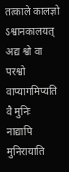तत्काले कालज्ञो ऽश्वानकालयत्
अद्य श्वो वा परश्वो वाप्यागमिप्यति वै मुनिः
नाद्यापि मुनिरायाति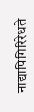नाद्यापिगिरिरेधते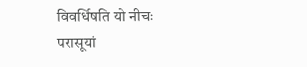विवर्धिषति यो नीचः परासूयां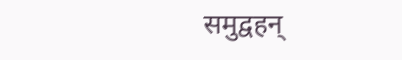समुद्वहन्